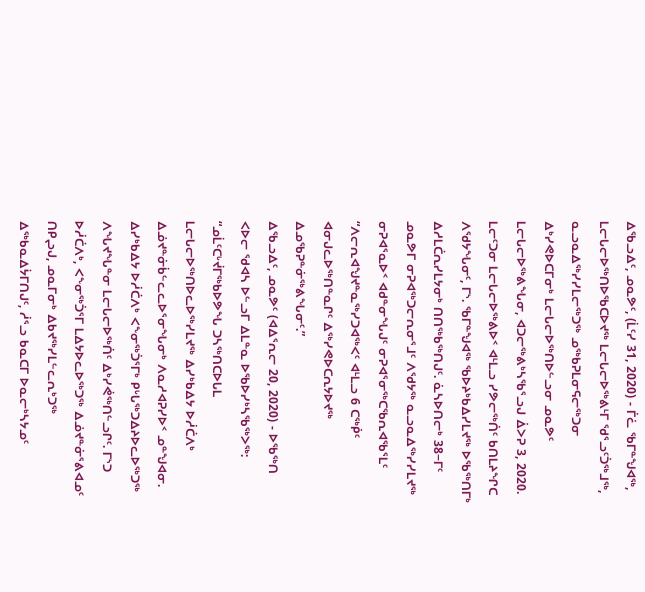ᐃᖃᓗᐃᑦ, ᓄᓇᕗᑦ, (ᒫᑦᓯ 31, 2020) - ᒦᓛ ᖃᒥᓐᖑᐊᖅ, ᒪᓕᒐᓕᐅᖅᑎᐅᖃᑕᐅᔪᖅ ᒪᓕᒐᓕᐅᖅᕕᒻᒥ ᖁᕐᓗᑦᑑᖅᒧᖅ, ᓇᓗᓇᐃᖅᓯᓯᒪᓕᖅᑐᖅ ᓄᖅᑲᕈᒪᓂᕋᓕᖅᑐᓂ ᐃᒃᓯᕙᐅᑕᒥᓂᒃ ᒪᓕᒐᓕᐅᖅᑎᐅᓪᓗᓂ ᓄᓇᕗᑦ ᒪᓕᒐᓕᐅᖅᕕᖓᓂ, ᐊᑐᓕᖅᕕᒃᓴᖃᕐᓗᒍ ᐄᐳᕈ 3, 2020.
ᒪᓕᑦᑐᓂ ᒪᓕᒐᓕᐅᖅᕕᐅᑉ ᐊᒻᒪᓗ ᓯᕗᓕᖅᑏᑦ ᑲᑎᒪᔨᖏᑕ ᐱᖁᔭᖓᓂᑦ, ᒥᔅ. ᖃᒥᓐᖑᐊᖅ ᖃᐅᔨᒃᑲᐃᓯᒪᔪᖅ ᐅᖃᖅᑎᒥᒃ ᐃᓱᒪᑖᕆᓯᒪᔭᓂᒃ ᑎᑎᖅᑲᖅᑎᒍᑦ. ᓈᓴᐅᑎᓕᒃ 38−ᒥᑦ ᓄᓇᕗᒥ ᓂᕈᐊᖅᑐᓕᕆᓂᕐᒧᑦ ᐱᖁᔭᖅ ᓇᓗᓇᐃᖅᓯᓯᒪᔪᖅ ᓂᕈᐊᕐᓇᐅᑉ ᐊᑯᓐᓂᖓᒍᑦ ᓂᕈᐊᕐᓂᖅᑕᖃᕆᐊᖃᕐᒪᑦ “ᐱᓕᕆᐊᖑᔪᓐᓇᖅᓯᑐᐊᖅᐸᑦ ᐊᒻᒪᓗ 6 ᑕᖅᑮᑦ ᐊᓂᒍᓚᐅᖅᑎᓐᓇᒋᑦ ᐃᖅᓯᕙᐅᑕᕆᔭᐅᔪᖅ ᐃᓄᖃᕈᓐᓃᖅᕕᖓᓂᑦ.”
ᐃᖃᓗᐃᑦ, ᓄᓇᕗᑦ (ᐊᐃᕐᕆᓕ 20, 2020) - ᐅᖃᖅᑎ ᐸᐅᓕ ᖁᐊᓴ ᐅᓪᓗᒥ ᐃᒪᓐᓇ ᐅᖃᐅᓯᒃᓴᖃᖅᐳᖅ:
“ᓄᒫᑦᑕᒡᔫᒥᖅᑲᐅᕗᖓ ᑐᓴᖅᑎᑕᐅᒐᒪ ᒪᓕᒐᓕᐅᖅᑎᐅᓚᐅᖅᓯᒪᔪᖅ ᐃᓯᒃᑲᐃᔭ ᐅᓲᑖᐱᒃ ᐃᓅᔪᓐᓃᑳᓪᓚᓚᐅᕐᓂᖓᓂᒃ ᐱᓇᓱᐊᕈᓯᐅᑉ ᓄᓐᖑᐊᓂ. ᐃᓯᒃᑲᐃᔭ ᐅᓲᑖᐱᒃ ᐸᖕᓂᖅᑑᕐᒥᒃ ᑭᒡᒐᖅᑐᐃᔨᐅᓚᐅᖅᑐᖅ ᐱᖓᔪᖓᓐᓂ ᒪᓕᒐᓕᐅᖅᑏᑦ ᐃᒃᓯᕚᖅᑎᓪᓗᒋᑦ. ᒥᔅᑐ ᐅᓲᑖᐱᒃ, ᐸᖕᓂᖅᑑᕐᒥ ᒪᐃᔭᐅᓚᐅᖅᑐᖅ ᐃᓅᔪᓐᓃᕐᕕᐊᓄᑦ ᑎᑭᖢᒍ, ᓄᓇᒥᓂᒃ ᐃᑲᔪᖅᓯᒪᓪᓚᕆᒃᑐᖅ ᐃᖅᑲᓇᐃᔮᒥᑎᒍᑦ, ᓲᕐᓗ ᑲᓇᑕᒥ ᐅᓇᓕᒃᓴᔭᓄᑦ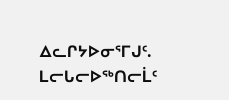ᐃᓚᒋᔭᐅᓂᕐᒥᒍᑦ. ᒪᓕᒐᓕᐅᖅᑎᓕᒫᑦ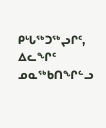ᑭᒡᒐᖅᑐᖅᖢᒋᑦ, ᐃᓚᖏᑦ ᓄᓇᖅᑲᑎᖏᓪᓗ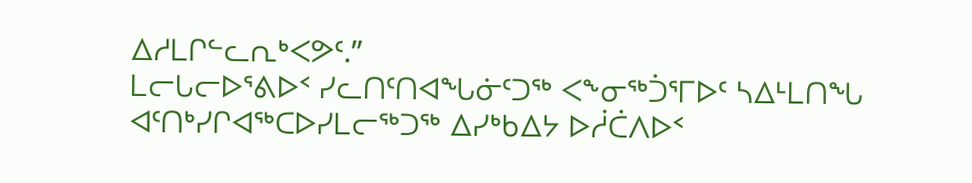ᐃᓱᒪᒋᓪᓚᕆᒃᐸᕗᑦ.”
ᒪᓕᒐᓕᐅᕐᕕᐅᑉ ᓯᓚᑎᑦᑎᐊᖓᓃᑦᑐᖅ ᐸᖕᓂᖅᑑᕐᒥᐅᑦ ᓴᐃᒻᒪᑎᖓ ᐊᑦᑎᒃᓯᒋᐊᖅᑕᐅᓯᒪᓕᖅᑐᖅ ᐃᓯᒃᑲᐃᔭ ᐅᓲᑖᐱᐅᑉ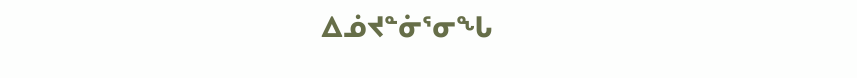ᐃᓅᔪᓐᓃᕐᓂᖓ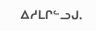ᐃᓱᒪᒋᓪᓗᒍ.